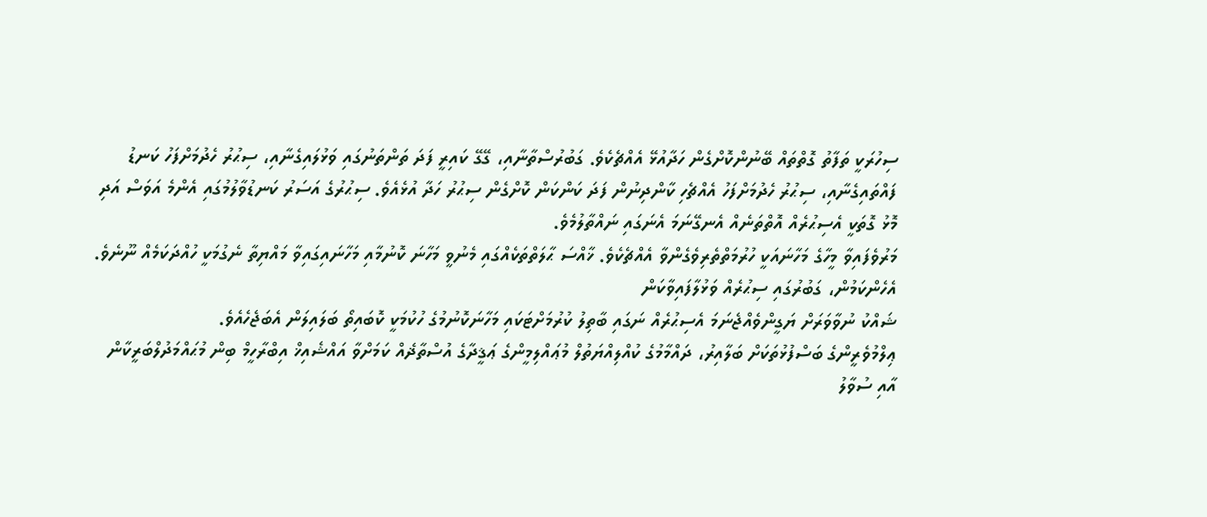ސިހުރަކީ ތަފާތު ގޮތްތައް ބޭނުންކޮށްގެން ހަދާއުޅޭ އެއްޗެކެވެ. ގަބުރުސްތާނާއި، ގޭގޭ ކައިރީ ފަދަ ތަންތަނުގައި ވަޅުލައިގެނާއި، ސިޙުރު ހެދުމަށްފަހު ކަނޑު ފައްތައިގެނާއި، ސިޙުރު ހެދުމަށްފަހު އެއްޗެހި ކާންދިނުން ފަދަ ކަންކަން ކޮށްގެން ސިޙުރު ހަދާ އުޅެއެވެ. ސިޙުރުގެ އަސަރު ކަނޑުވާލުމުގައި އެންމެ އަވަސް އަދި މޮޅު ގޮތަކީ އެސިޙުރެއް އޮތްތަނެއް އެނގޭނަމަ އެނަގައި ނައްތާލުމެވެ.
މަރުވެފައިވާ މީހާގެ މަހާނައަކީ ހުރުމަތްތެރިވެގެންވާ އެއްޗެކެވެ. ޚާއްސަ ޙާލަތްތަކެއްގައި މެނުވީ މަހާނަ ކޮނުމާއި މަހާނައިގައިވާ މައްޔިތާ ނެގުމަކީ ހުއްދަކަމެއް ނޫނެވެ. އެހެންކަމުން، ގަބުރުގައި ސިޙުރެއް ވަޅުލާފައިވާކަން
ޝައްކު ނުވާވަރަށް ޔަގީންވެއްޖެނަމަ އެސިޙުރެއް ނަގައި ބާތިލު ކުރުމަށްޓަކައި މަހާނަކޮނުމުގެ ހުކުމަކީ ކޮބައިތޯ ބަލައިލަން އެބަޖެހެއެވެ.
ޢިލްމުވެރީންގެ ބަސްފުޅުތަކަށް ބަލާއިރު، ދައްމާމުގެ ކުއްލިއްޔަތުލް މުޢައްލިމީންގެ ޢަޤީދާގެ އުސްތާޛެއް ކަމަށްވާ އައްޝެއިޚް އިބްރާހީމް ބިން މުޙައްމަދުލްބަރީކާން އާއި ސުވާލު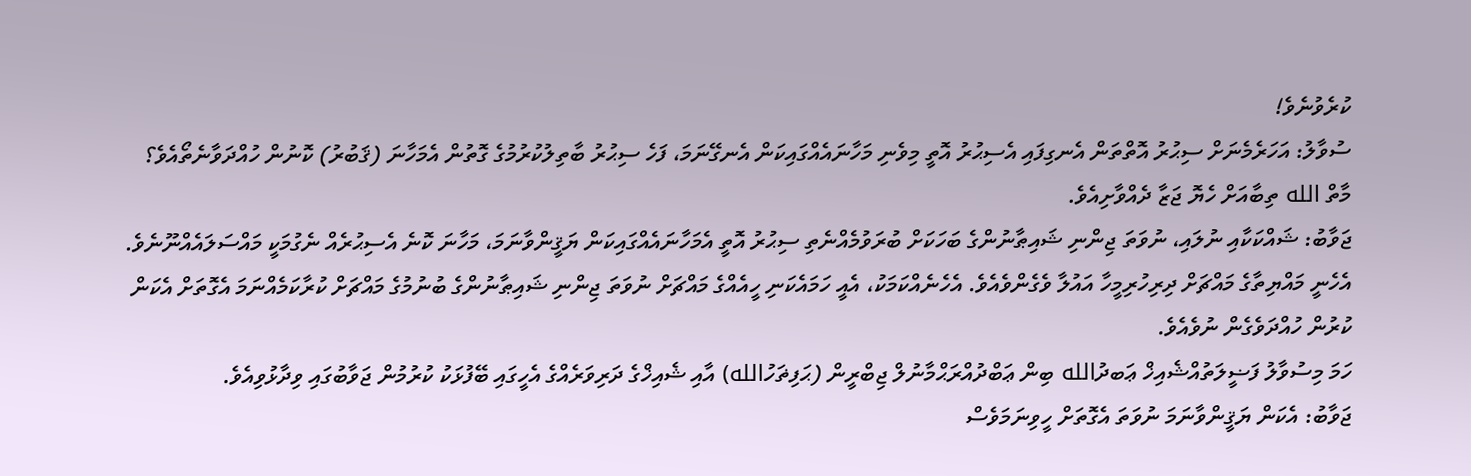ކުރެވުނެވެ!
ސުވާލު: އަހަރެމެނަށް ސިޙުރު އޮތްތަން އެނގިފައި އެސިޙުރު އޮތީ މިވެނި މަހާނައެއްގައިކަން އެނގޭނަމަ، ފަހެ ސިޙުރު ބާތިލުކުރުމުގެ ގޮތުން އެމަހާނަ (ޤަބުރު) ކޮނުން ހުއްދަވާނެތޯއެވެ؟ މާތް الله ތިބާއަށް ހެޔޮ ޖަޒާ ދެއްވާށިއެވެ.
ޖަވާބު: ޝައްކަކާއި ނުލައި، ނުވަތަ ޖިންނި ޝައިޠާނުންގެ ބަހަކަށް ބުރަވުމެއްނެތި ސިޙުރު އޮތީ އެމަހާނައެއްގައިކަން ޔަޤީންވާނަމަ، މަހާނަ ކޮނެ އެސިޙުރެއް ނެގުމަކީ މައްސަލައެއްނޫނެވެ. އެހެނީ މައްޔިތާގެ މައްޗަށް ދިރިހުރިމީހާ އައުލާ ވެގެންވެއެވެ. އެހެނެއްކަމަކު، އެއީ ހަމައެކަނި ހީއެއްގެ މައްޗަށް ނުވަތަ ޖިންނި ޝައިޠާނުންގެ ބުނުމުގެ މައްޗަށް ކުރާކަމެއްނަމަ އެގޮތަށް އެކަން ކުރުން ހުއްދަވެގެން ނުވެއެވެ.
ހަމަ މިސުވާލު ފަޟީލަތުއްޝެއިޚް ޢަބދުالله ބިން ޢަބްދުއްރަޙްމާނުލް ޖިބްރީން (ޙަފިޡަހުالله) އާއި ޝެއިޚްގެ ދަރިވަރެއްގެ އެހީގައި ބޭފުޅަކު ކުރުމުން ޖަވާބުގައި ވިދާޅުވިއެވެ.
ޖަވާބު: އެކަން ޔަޤީންވާނަމަ ނުވަތަ އެގޮތަށް ހީވިނަމަވެސް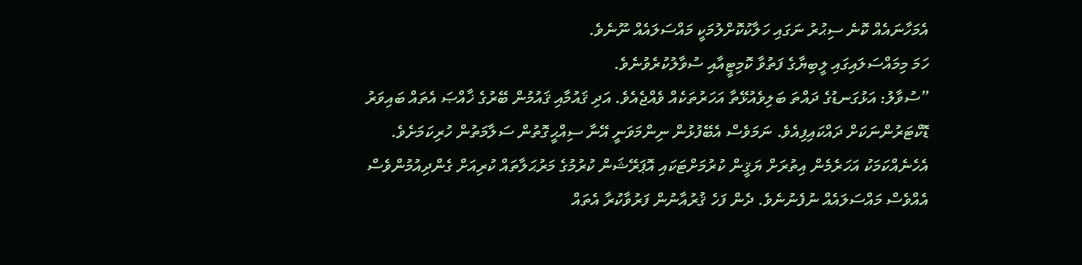އެމަހާނައެއް ކޮނެ ސިޙުރު ނަގައި ހަލާކުކޮށްލުމަކީ މައްސަލައެއް ނޫނެވެ.
ހަމަ މިމައްސަލައިގައި ލީބިޔާގެ ފަތުވާ ކޮމިޓީއާއި ސުވާލުކުރެވުނެވެ.
”ސުވާލު: އަޅުގަނޑުގެ ދައްތަ ބަލިވެއުޅޭތާ އަހަރުތަކެއް ވެއްޖެއެވެ. އަދި ޤައުމާއި ޤައުމުން ބޭރުގެ ޚާއްޞަ އެތައް ބައިވަރު ޑޮކްޓަރުންނަކަށް ދައްކައިފިއެވެ. ނަމަވެސް އެބޭފުޅުން ނިންމަވަނީ އޭނާ ސިއްޙީގޮތުން ސަލާމަތުން ހުރިކަމަށެވެ. އެހެނެއްކަމަކު އަހަރެމެން އިތުރަށް ޔަޤީން ކުރުމަށްޓަކައި އޮޕަރޭޝަން ކުރުމުގެ މަރުޙަލާތައް ކުރިއަށް ގެންދިއުމުންވެސް އެއްވެސް މައްސަލައެއް ނުފެނުނެވެ. ދެން ފަހެ ޤުރުއާނުން ފަރުވާކުރާ އެތައް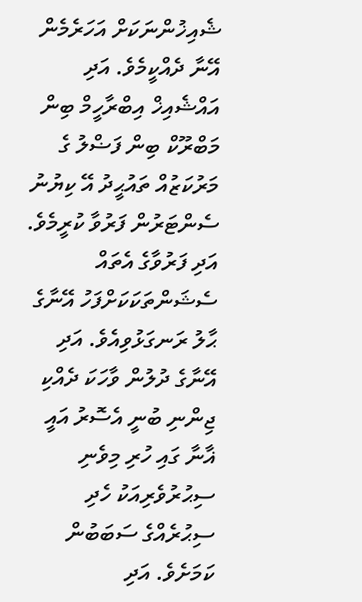ޝެއިޚުންނަކަށް އަހަރެމެން އޭނާ ދެއްކީމެވެ. އަދި އައްޝެއިޚް އިބްރާހީމް ބިން މަބްރޫކް ބިން ފަޟްލު ގެ މަރުކަޒުއް ތައުޙީދު އޭ ކިޔުނު ސެންޓަރުން ފަރުވާ ކުރީމެވެ. އަދި ފަރުވާގެ އެތައް ސެޝަންތަކަކަށްފަހު އޭނާގެ ޙާލު ރަނގަޅުވިއެވެ. އަދި އޭނާގެ ދުލުން ވާހަކަ ދެއްކި ޖިންނި ބުނީ އެސޮރު އައީ ޣާނާ ގައި ހުރި މިވެނި ސިޙުރުވެރިއަކު ހެދި ސިޙުރެއްގެ ސަބަބުން ކަމަށެވެ. އަދި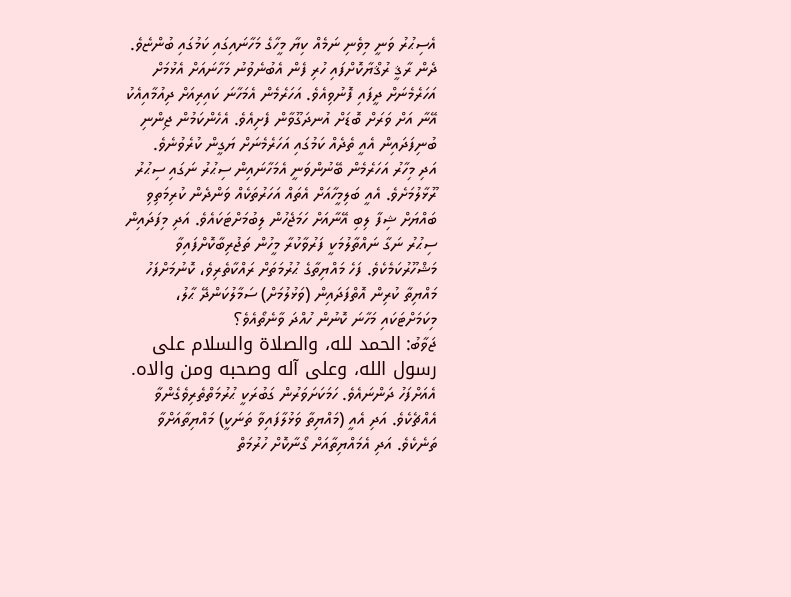އެސިޙުރު ވަނީ މިވެނި ނަމެއް ކިޔާ މީހާގެ މަހާނައިގައި ކަމުގައި ބުންޏެވެ. ދެން ރާޤީ ރުޤްޔާކޮށްފައި ހުރި ފެން އެބުނެވުނު މަހާނައަށް އެޅުމަށް އަހަރެމެނަށް ދީފައި ފޮނުވިއެވެ. އަހަރެމެން އެމަހާނަ ކައިރިއަށް ދިއުމާއިއެކު އޭނާ އަށް ވަރަށް ބޮޑަށް އުނދަގޫވާން ފެށިއެވެ. އެހެންކަމުން ޖިންނި ބުނިފަދައިން އެއީ ތެދެއް ކަމުގައި އަހަރެމެނަށް ޔަގީން ކުރެވުނެވެ.
އަދި މިހާރު އަހަރެމެން ބޭނުންވަނީ އެމަހާނައިން ސިޙުރު ނަގައި ސިޙުރު ރޫޅާލުމަށެވެ. އެއީ ބަލިމީހާއަށް އެތައް އަހަރުތަކެއް ވަންދެން ކުރިމަތިވި ބައްޔަށް ޝިފާ ލިބި އޭނާއަށް ހަމަޖެހުން ލިބުމަށްޓަކައެވެ. އަދި މިފަދައިން ސިޙުރު ނަގާ ނައްތާލުމަކީ ފަރުވާކުރާ މީހުން ތަޖުރިބާކޮށްފައިވާ މަޝްހޫރުކަމެކެވެ. ފަހެ މައްޔިތާގެ ޙުރުމަތަށް ރައްކާތެރިވެ، ކޮނުމަށްފަހު މައްޔިތާ ކުރިން އޮތްފަދައިން (ވަޅުލުމަށް) ސަމާލުކަންދޭ ޙާލު، މިކަމަށްޓަކައި މަހާނަ ކޮނުން ހުއްދަ ވާނެތޯއެވެ؟
ޖަވާބު: الحمد لله، والصلاة والسلام على رسول الله، وعلى آله وصحبه ومن والاه. އެއަށްފަހު ދަންނައެވެ. ހަމަކަށަވަރުން ގަބުރަކީ ޙުރުމަތްތެރިވެގެންވާ އެއްޗެކެވެ. އަދި އެއީ (މައްޔިތާ ވަޅުލާފައިވާ ތަނަކީ) މައްޔިތާއަށްވާ ތަނެކެވެ. އަދި އެމައްޔިތާއަށް ގޯނާކޮށް ހުރުމަތް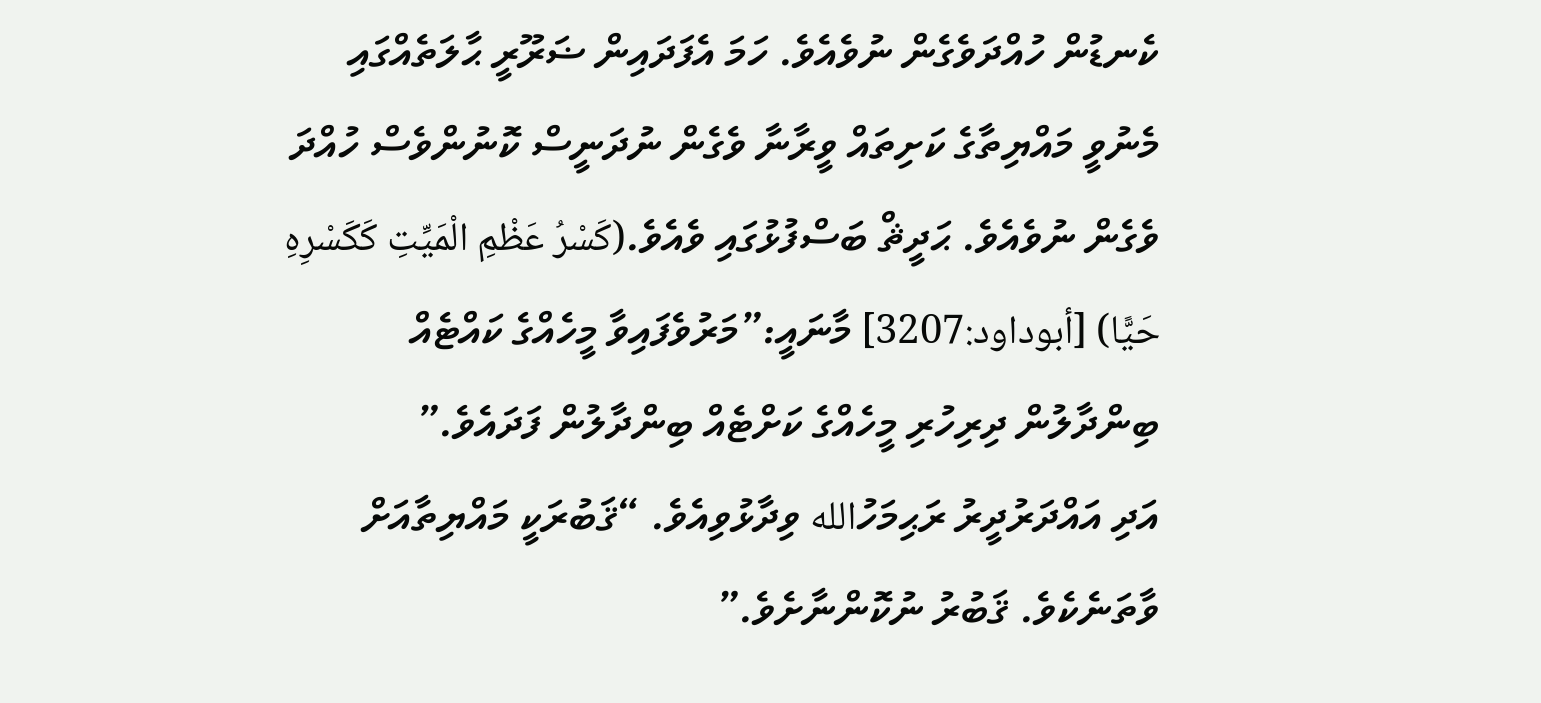ކެނޑުން ހުއްދަވެގެން ނުވެއެވެ. ހަމަ އެފަދައިން ޟަރޫރީ ޙާލަތެއްގައި މެނުވީ މައްޔިތާގެ ކަށިތައް ވީރާނާ ވެގެން ނުދަނީސް ކޮނުންވެސް ހުއްދަ ވެގެން ނުވެއެވެ. ޙަދީޘް ބަސްފުޅުގައި ވެއެވެ.(كَسْرُ عَظْمِ الْمَيِّتِ كَكَسْرِهِ حَيًّا) [أبوداود:3207] މާނައީ:”މަރުވެފައިވާ މީހެއްގެ ކައްޓެއް ބިންދާލުން ދިރިހުރި މީހެއްގެ ކަށްޓެއް ބިންދާލުން ފަދައެވެ.”
އަދި އައްދަރުދީރު ރަޙިމަހުالله ވިދާޅުވިއެވެ. “ޤަބުރަކީ މައްޔިތާއަށް ވާތަނެކެވެ. ޤަބުރު ނުކޮންނާށެވެ.”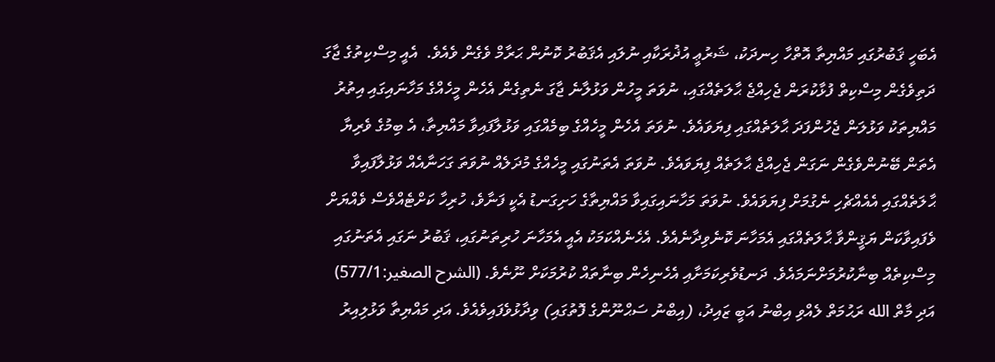އެބަހީ ޤަބުރުގައި މައްޔިތާ އޮތްހާ ހިނދަކު، ޝަރުޢީ އުޛުރަކާއި ނުލައި އެޤަބުރު ކޮނުން ޙަރާމް ވެގެން ވެއެވެ.  އެއީ މިސްކިތުގެ ޖާގަ ދަތިވެގެން މިސްކިތް ފުޅާކުރަން ޖެހިއްޖެ ޙާލަތެއްގައި، ނުވަތަ މީހުން ވަޅުލާނެ ޖާގަ ނެތިގެން އެހެން މީހެއްގެ މަހާނައިގައި އިތުރު މައްޔިތަކު ވަޅުލަން ޖެހުންފަދަ ޙާލަތެއްގައި ފިޔަވައެވެ. ނުވަތަ އެހެން މީހެއްގެ ބިމެއްގައި ވަޅުލާފައިވާ މައްޔިތާ، އެ ބިމުގެ ވެރިޔާ އެތަން ބޭނުންވެގެން ނަގަން ޖެހިއްޖެ ޙާލަތެއް ފިޔަވައެވެ. ނުވަތަ އެތަނުގައި މީހެއްގެ މުދަލެއް ނުވަތަ ގަހަނާއެއް ވަޅުލާފައިވާ ޙާލަތެއްގައި އެއެއްޗެހި ނެގުމަށް ފިޔަވައެވެ. ނުވަތަ މަހާނައިގައިވާ މައްޔިތާގެ ހަށިގަނޑު އެކީ ފަނާވެ، ހުރިހާ ކަށްޓެއްވެސް ވެއްޔަށް ވެފައިވާކަން ޔަޤީންވާ ޙާލަތެއްގައި އެމަހާނަ ކޮނެވިދާނެއެވެ. އެހެނެއްކަމަކު އެއީ އެމަހާނަ ހުރިތަނުގައި، ޤަބުރު ނަގައި އެތަނުގައި މިސްކިތެއް ބިނާކުރުމަށްނަމައެވެ. ދަނޑުވެރިކަމަށާއި އެހެނިހެން ބިނާތައް ކުރުމަކަށް ނޫނެވެ. (الشرح الصغير:577/1)
އަދި މާތް الله ރަޙުމަތް ލެއްވި އިބްނު އަބީ ޒައިދު، (އިބްނު ސަޙްނޫންގެ ފޮތުގައި) ވިދާޅުވެފައިވެއެވެ. އަދި މައްޔިތާ ވަޅުލިއިރު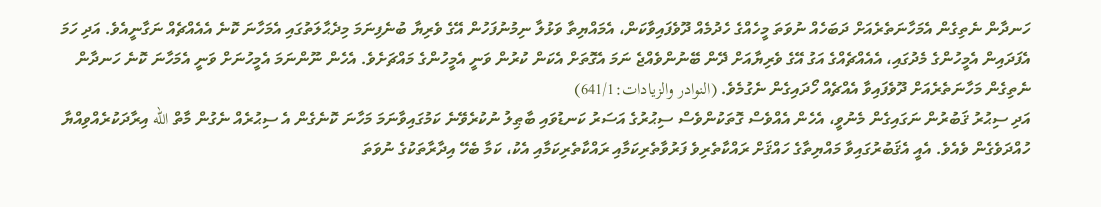ހަނދާން ނެތިގެން އެމަހާނަތެރެއަށް ދަބަހެއް ނުވަތަ މީހެއްގެ ހެދުމެއް ދޫވެފައިވާކަން، އެމައްޔިތާ ވަޅުލާ ނިމުނުފަހުން އޭގެ ވެރިޔާ ބުނެފިނަމަ މިދެޙާލަތުގައި އެމަހާނަ ކޮނެ އެއެއްޗެއް ނަގާނީއެވެ. އަދި ހަމަ އެފަދައިން އެމީހުންގެ މެދުގައި، އެއެއްޗެއްގެ އަގު އޭގެ ވެރިޔާއަށް ދޭން ބޭނުންވެއްޖެ ނަމަ އެގޮތަށް އެކަން ކުރުން ވަނީ އެމީހުންގެ މައްޗަށެވެ. އެހެން ނޫންނަމަ އެމީހުނަށް ވަނީ އެމަހާނަ ކޮނެ ހަނދާން ނެތިގެން މަހާނަތެރެއަށް ދޫވެފައިވާ އެއްޗެއް ހޯދައިގެން ނެގުމެވެ. (النوادر والزيادات:641/1)
އަދި ސިޙުރު ޤަބުރުން ނަގައިގެން މެނުވީ، އެހެން އެއްވެސް ގޮތަކުންވެސް ސިޙުރުގެ އަސަރު ކަނޑުވައި ބާޠިލު ނުކުރެވޭނެ ކަމުގައިވާނަމަ މަހާނަ ކޮނެގެން އެ ސިޙުރެއް ނެގުން މާތް الله އިރާދަކުރެއްވިއްޔާ ހުއްދަވެގެން ވެއެވެ. އެއީ އެޤަބުރުގައިވާ މައްޔިތާގެ ހައްޤަށް ރައްކާތެރިވެ ފަރުވާތެރިކަމާއި ރައްކާތެރިކަމާއި އެކު، ކަމާ ބެހޭ އިދާރާތަކުގެ ނުވަތަ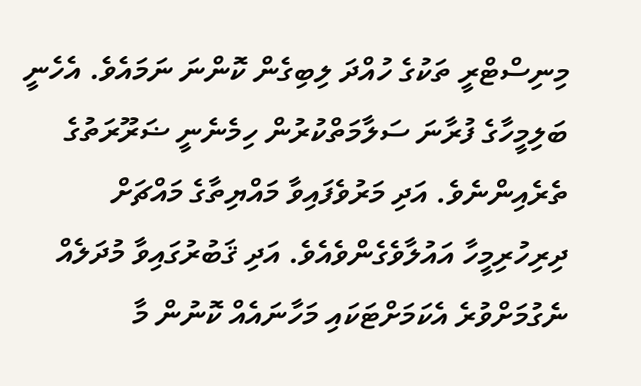މިނިސްޓްރީ ތަކުގެ ހުއްދަ ލިބިގެން ކޮންނަ ނަމައެވެ. އެހެނީ ބަލިމީހާގެ ފުރާނަ ސަލާމަތްކުރުން ހިމެނެނީ ޟަރޫރަތުގެ ތެރެއިންނެވެ. އަދި މަރުވެފައިވާ މައްޔިތާގެ މައްޗަށް ދިރިހުރިމީހާ އައުލާވެގެންވެއެވެ. އަދި ޤަބުރުގައިވާ މުދަލެއް ނެގުމަށްވުރެ އެކަމަށްޓަކައި މަހާނައެއް ކޮނުން މާ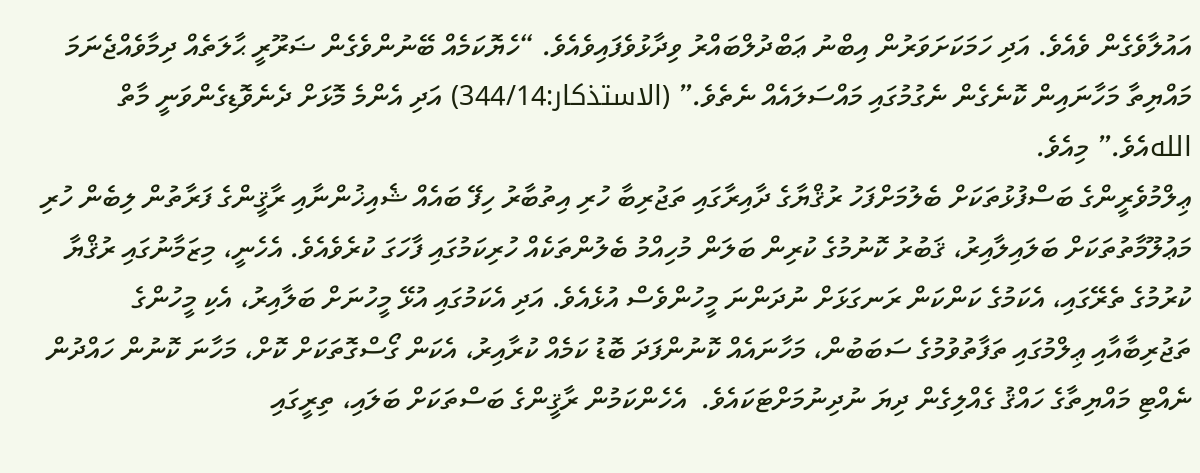އައުލާވެގެން ވެއެވެ. އަދި ހަމަކަށަވަރުން އިބްނު ޢަބްދުލްބައްރު ވިދާޅުވެފައިވެއެވެ. “ހެޔޮކަމެއް ބޭނުންވެގެން ޟަރޫރީ ޙާލަތެއް ދިމާވެއްޖެނަމަ މައްޔިތާ މަހާނައިން ކޮނެގެން ނެގުމުގައި މައްސަލައެއް ނެތެވެ.” (الاستذكار:344/14) އަދި އެންމެ މޮޅަށް ދެނެވޮޑިގެންވަނީ މާތް اللهއެވެ.” މިއެވެ.
ޢިލްމުވެރީންގެ ބަސްފުޅުތަކަށް ބެލުމަށްފަހު ރުޤްޔާގެ ދާއިރާގައި ތަޖުރިބާ ހުރި އިތުބާރު ހިފޭ ބައެއް ޝެއިޚުންނާއި ރާޤީންގެ ފަރާތުން ލިބެން ހުރި މަޢުލޫމާތުތަކަށް ބަލައިލާއިރު، ޤަބުރު ކޮނުމުގެ ކުރިން ބަލަން މުހިއްމު ބެލުންތަކެއް ހުރިކަމުގައި ފާހަގަ ކުރެވެއެވެ. އެހެނީ، މިޒަމާނުގައި ރުޤްޔާ ކުރުމުގެ ތެރޭގައި، އެކަމުގެ ކަންކަން ރަނގަޅަށް ނުދަންނަ މީހުންވެސް އުޅެއެވެ. އަދި އެކަމުގައި އުޅޭ މީހުނަށް ބަލާއިރު، އެކި މީހުންގެ ތަޖުރިބާއާއި ޢިލްމުގައި ތަފާތުވުމުގެ ސަބަބުން، މަހާނައެއް ކޮނުންފަދަ ބޮޑު ކަމެއް ކުރާއިރު، އެކަން ގޯސްގޮތަކަށް ކޮށް، މަހާނަ ކޮނުން ހައްދުން ނެއްޓި މައްޔިތާގެ ހައްޤު ގެއްލިގެން ދިޔަ ނުދިނުމަށްޓަކައެވެ.  އެހެންކަމުން ރާޤީންގެ ބަސްތަކަށް ބަލައި، ތިރީގައި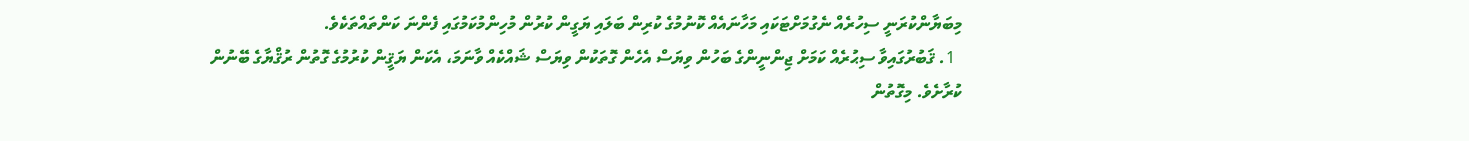މިބަޔާންކުރަނީ ސިހުރެއް ނެގުމަށްޓަކައި މަހާނައެއް ކޮނުމުގެ ކުރިން ބަލައި ޔަގީން ކުރުން މުހިންމުކަމުގައި ފެންނަ ކަންތައްތަކެވެ.
  1. ޤަބުރުގައިވާ ސިޙުރެއް ކަމަށް ޖިންނީންގެ ބަހުން ވިޔަސް އެހެން ގޮތަކުން ވިޔަސް ޝައްކެއް ވާނަމަ، އެކަން ޔަޤީން ކުރުމުގެ ގޮތުން ރުޤްޔާގެ ބޭނުން ކުރާށެވެ. މިގޮތުން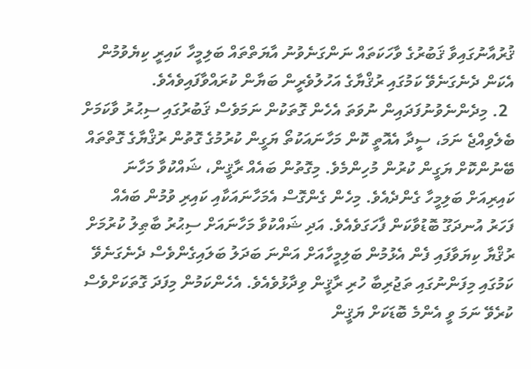ޤުރުއާނުގައިވާ ޤަބުރުގެ ވާހަކަތައް ނަންގަނެވުނު އާޔަތްތައް ބަލިމީހާ ކައިރީ ކިޔެވުމުން އެކަން ދެނެގަނެވޭ ކަމުގައި ރުޤްޔާގެ އަހުލުވެރީން ބަޔާން ކުރައްވާފައިވެއެވެ.
  2. މިދެންނެވުނުފަދައިން ނުވަތަ އެހެން ގޮތަކުން ނަމަވެސް ޤަބުރުގައި ސިޙުރު ވާކަމަށް ބެލެވިއްޖެ ނަމަ، ސީދާ އެއޮތީ ކޮން މަހާނައަކުތޯ ޔަގީން ކުރުމުގެ ގޮތުން ރުޤްޔާގެ ގޮތްތައް ބޭނުންކޮށް ޔަގީން ކުރުން މުހިންމެވެ. މިގޮތުން ބައެއް ރާޤީން، ޝައްކުވާ މަހާނަ ކައިރިއަށް ބަލިމީހާ ގެންދެއެވެ. މިހެން ގެންގޮސް އެމަހާނައަކާއި ކައިރި ވުމުން ބައެއް ފަހަރު އުނދަގޫ ބޮޑުވާކަން ފާހަގަވެއެވެ. އަދި ޝައްކުވާ މަހާނައަށް ސިޙުރު ބާޠިލު ކުރުމަށް ރުޤްޔާ ކިޔަވާފައި ފެން އެޅުމުން ބަލިމީހާއަށް އަންނަ ބަދަލު ބަލައިގެންވެސް ދެނެގަނެވޭ ކަމުގައި މިފަންނުގައި ތަޖުރިބާ ހުރި ރާޤީން ވިދާޅުވެއެވެ. އެހެންކަމުން މިފަދަ ގޮތަކަށްވެސް ކުރެވޭ ނަމަ ވީ އެންމެ ބޮޑަކަށް ޔަޤީން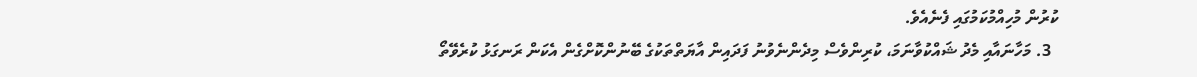ކުރުން މުހިއްމުކަމުގައި ފެނެއެވެ.
  3. މަހާނައާއި މެދު ޝައްކުވާނަމަ، ކުރިންވެސް މިދެންނެވުނު ފަދައިން އާޔަތްތަކުގެ ބޭނުންކޮށްގެން އެކަން ރަނގަޅު ކުރެވޭތޯ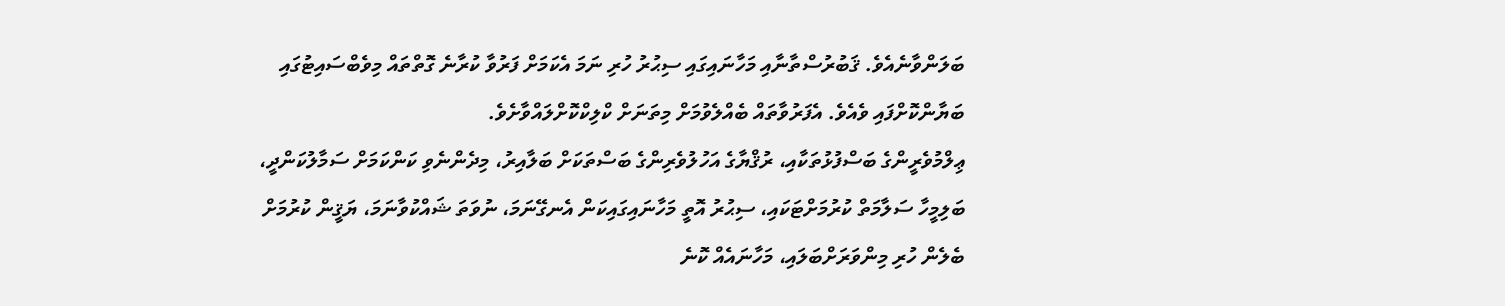ބަލަންވާނެއެވެ. ޤަބުރުސްތާނާއި މަހާނައިގައި ސިޙުރު ހުރި ނަމަ އެކަމަށް ފަރުވާ ކުރާނެ ގޮތްތައް މިވެބްސައިޓުގައި ބަޔާންކޮށްފައި ވެއެވެ. އެފަރުވާތައް ބެއްލެވުމަށް މިތަނަށް ކްލިކްކޮށްލައްވާށެވެ.
ޢިލްމުވެރީންގެ ބަސްފުޅުތަކާއި، ރުޤްޔާގެ އަހުލުވެރިންގެ ބަސްތަކަށް ބަލާއިރު، މިދެންނެވި ކަންކަމަށް ސަމާލުކަންދީ، ބަލިމީހާ ސަލާމަތް ކުރުމަށްޓަކައި، ސިޙުރު އޮތީ މަހާނައިގައިކަން އެނގޭނަމަ، ނުވަތަ ޝައްކުވާނަމަ، ޔަޤީން ކުރުމަށް ބެލެން ހުރި މިންވަރަށްބަލައި، މަހާނައެއް ކޮނެ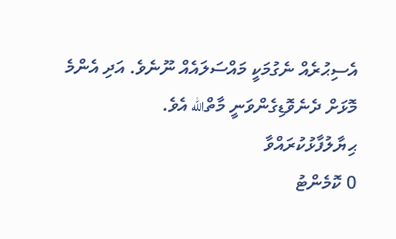އެސިޙުރެއް ނެގުމަކީ މައްސަލައެއް ނޫނެވެ. އަދި އެންމެ މޮޅަށް ދެނެވޮޑިގެންވަނީ މާތްالله އެވެ.
ޙިޔާލުފާޅުކުރައްވާ
0 ކޮމެންޓު